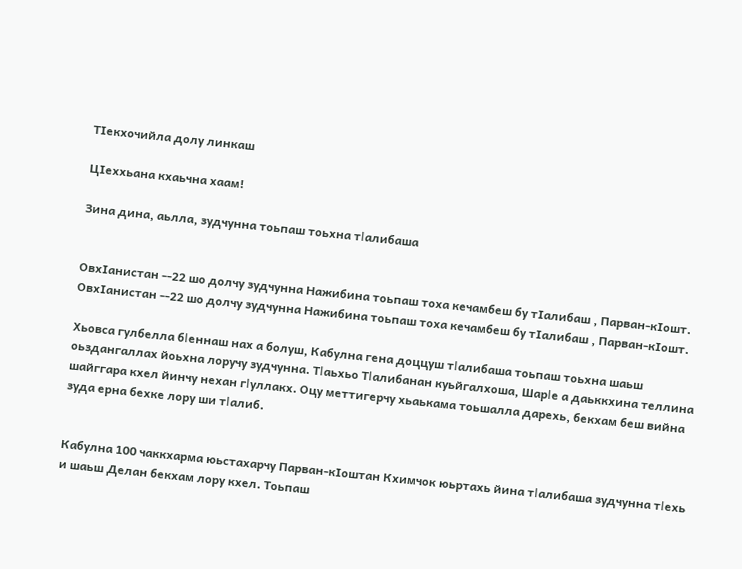ТIекхочийла долу линкаш

ЦIеххьана кхаьчна хаам!

Зина дина, аьлла, зудчунна тоьпаш тоьхна тΙалибаша


ОвхIанистан --22 шо долчу зудчунна Нажибина тоьпаш тоха кечамбеш бу тIалибаш , Парван-кIошт.
ОвхIанистан --22 шо долчу зудчунна Нажибина тоьпаш тоха кечамбеш бу тIалибаш , Парван-кIошт.

Хьовса гулбелла бΙеннаш нах а болуш, Кабулна гена доццуш тΙалибаша тоьпаш тоьхна шаьш оьздангаллах йоьхна лоручу зудчунна. ТΙаьхьо ТΙалибанан куьйгалхоша, ШарΙе а даьккхина теллина шайггара кхел йинчу нехан гΙуллакх. Оцу меттигерчу хьаькама тоьшалла дарехь, бекхам беш вийна зуда ерна бехке лору ши тΙалиб.


Кабулна 100 чаккхарма юьстахарчу Парван-кIоштан Кхимчок юьртахь йина тΙалибаша зудчунна тΙехь и шаьш Делан бекхам лору кхел. Тоьпаш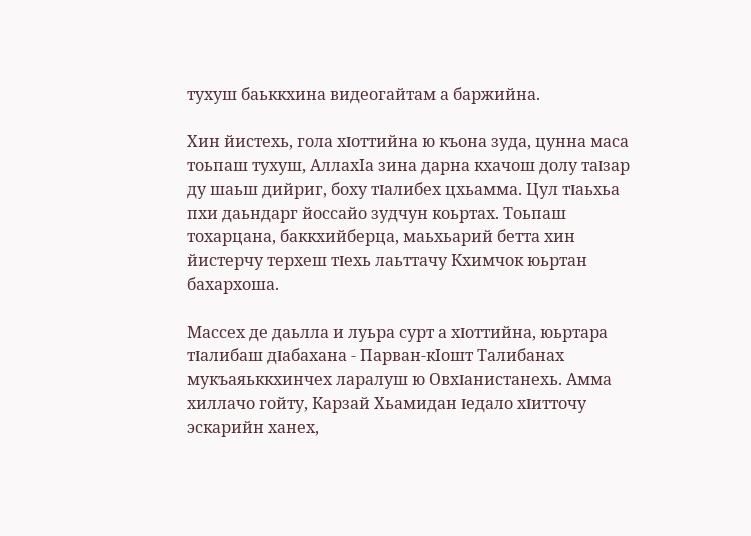тухуш баьккхина видеогайтам а баржийна.

Хин йистехь, гола хΙоттийна ю къона зуда, цунна маса тоьпаш тухуш, АллахIа зина дарна кхачош долу таΙзар ду шаьш дийриг, боху тΙалибех цхьамма. Цул тΙаьхьа пхи даьндарг йоссайо зудчун коьртах. Тоьпаш тохарцана, баккхийберца, маьхьарий бетта хин йистерчу терхеш тΙехь лаьттачу Кхимчок юьртан бахархоша.

Массех де даьлла и луьра сурт а хΙоттийна, юьртара тΙалибаш дΙабахана - Парван-кIошт Талибанах мукъаяьккхинчех ларалуш ю ОвхΙанистанехь. Амма хиллачо гойту, Карзай Хьамидан Ιедало хΙитточу эскарийн ханех,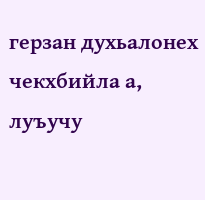герзан духьалонех чекхбийла а, луъучу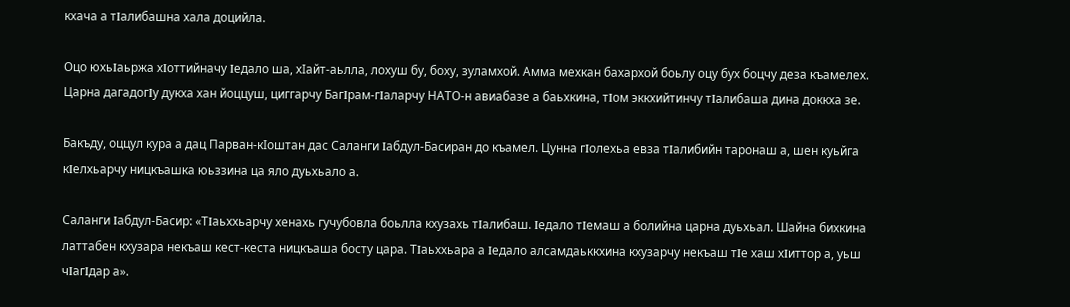кхача а тΙалибашна хала доцийла.

Оцо юхьΙаьржа хΙоттийначу Ιедало ша, хIайт-аьлла, лохуш бу, боху, зуламхой. Амма мехкан бахархой боьлу оцу бух боцчу деза къамелех. Царна дагадогΙу дукха хан йоццуш, циггарчу БагΙрам-гΙаларчу НАТО-н авиабазе а баьхкина, тΙом эккхийтинчу тΙалибаша дина доккха зе.

Бакъду, оццул кура а дац Парван-кIоштан дас Cаланги Ιабдул-Басиран до къамел. Цунна гΙолехьа евза тΙалибийн таронаш а, шен куьйга кΙелхьарчу ницкъашка юьззина ца яло дуьхьало а.

Cаланги Ιабдул-Басир: «ТΙаьххьарчу хенахь гучубовла боьлла кхузахь тΙалибаш. Ιедало тΙемаш а болийна царна дуьхьал. Шайна бихкина латтабен кхузара некъаш кест-кеста ницкъаша босту цара. ТΙаьххьара а Ιедало алсамдаьккхина кхузарчу некъаш тΙе хаш хΙиттор а, уьш чΙагΙдар а».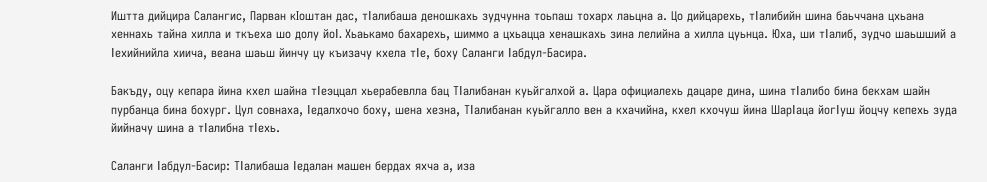Иштта дийцира Салангис, Парван кIоштан дас, тΙалибаша деношкахь зудчунна тоьпаш тохарх лаьцна а. Цо дийцарехь, тΙалибийн шина баьччана цхьана хеннахь тайна хилла и ткъеха шо долу йоΙ. Хьаькамо бахарехь, шиммо а цхьацца хенашкахь зина лелийна а хилла цуьнца. Юха, ши тΙалиб, зудчо шаьшший а Ιехийнийла хиича, веана шаьш йинчу цу къизачу кхела тΙе, боху Cаланги Ιабдул-Басира.

Бакъду, оцу кепара йина кхел шайна тΙеэццал хьерабевлла бац ТΙалибанан куьйгалхой а. Цара официалехь дацаре дина, шина тΙалибо бина бекхам шайн пурбанца бина бохург. Цул совнаха, Ιедалхочо боху, шена хезна, ТΙалибанан куьйгалло вен а кхачийна, кхел кхочуш йина ШарΙаца йогΙуш йоцчу кепехь зуда йийначу шина а тΙалибна тΙехь.

Cаланги Ιабдул-Басир: ТΙалибаша Ιедалан машен бердах яхча а, иза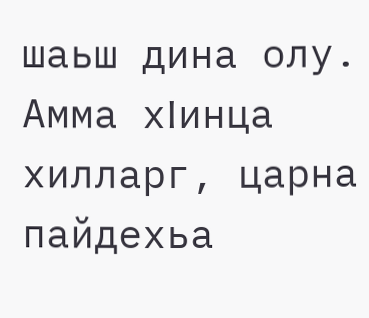шаьш дина олу. Амма хΙинца хилларг, царна пайдехьа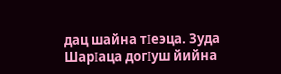дац шайна тΙеэца. Зуда ШарΙаца догΙуш йийна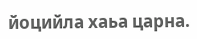йоцийла хаьа царна.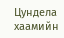Цундела хаамийн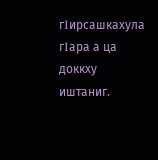гΙирсашкахула гΙара а ца доккху иштаниг.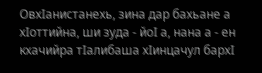ОвхΙанистанехь, зина дар бахьане а хΙоттийна, ши зуда - йоΙ а, нана а - ен кхачийра тΙалибаша хΙинцачул бархΙ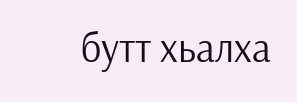бутт хьалха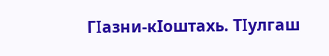ГΙазни-кIоштахь. ТΙулгаш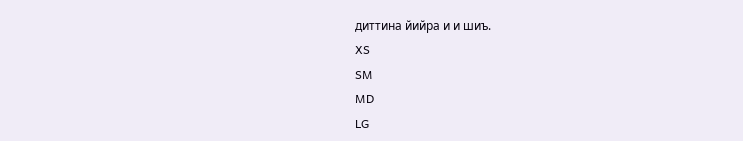диттина йийра и и шиъ.
XS
SM
MD
LG